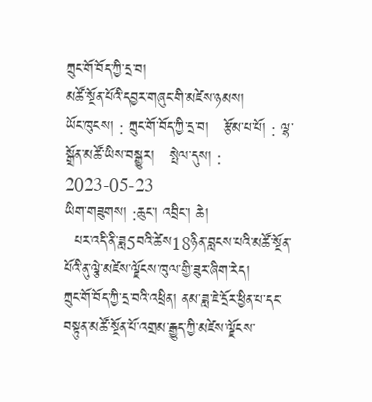ཀྲུང་གོ་བོད་ཀྱི་དྲ་བ།
མཚོ་སྔོན་པོའི་དབྱར་གཞུང་གི་མཛེས་ཉམས།
ཡོང་ཁུངས། : ཀྲུང་གོ་བོད་ཀྱི་དྲ་བ།   རྩོམ་པ་པོ། : ལྷ་སྒྲོན་མཚོ་ཡིས་བསྒྱུར།   སྤེལ་དུས། : 2023-05-23
ཡིག་གཟུགས། :ཆུང་། འབྲིང་། ཆེ།
  པར་འདི་ནི་ཟླ5བའི་ཚེས18ཉིན་བླངས་པའི་མཚོ་སྔོན་པོའི་ནུ་ལྕེ་མཛེས་ལྗོངས་ཁུལ་གྱི་ཟུར་ཞིག་རེད།
ཀྲུང་གོ་བོད་ཀྱི་དྲ་བའི་འཕྲིན། ནམ་ཟླ་ཇེ་དྲོར་ཕྱིན་པ་དང་བསྟུན་མཚོ་སྔོན་པོ་འགྲམ་རྒྱུད་ཀྱི་མཛེས་ལྗོངས་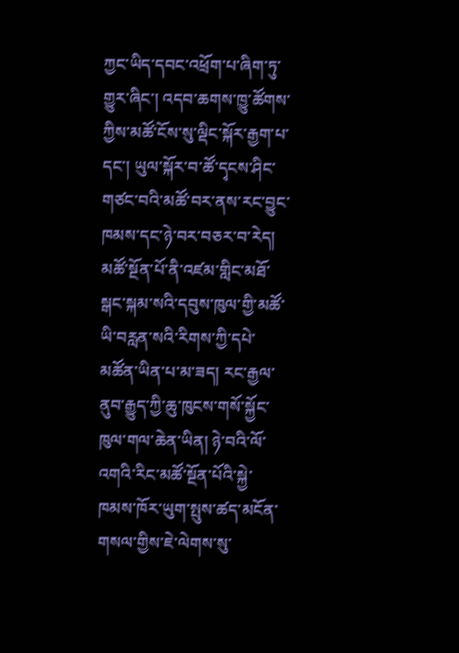ཀྱང་ཡིད་དབང་འཕྲོག་པ་ཞིག་ཏུ་གྱུར་ཞིང་། འདབ་ཆགས་ཁྱུ་ཚོགས་ཀྱིས་མཚོ་ངོས་སུ་ལྡིང་སྐོར་རྒྱག་པ་དང་། ཡུལ་སྐོར་བ་ཚོ་དྭངས་ཤིང་གཙང་བའི་མཚོ་བར་ནས་རང་བྱུང་ཁམས་དང་ཉེ་བར་བཅར་བ་རེད། མཚོ་སྔོན་པོ་ནི་འཛམ་གླིང་མཐོ་སྒང་སྐམ་སའི་དབུས་ཁུལ་གྱི་མཚོ་ཡི་བརླན་སའི་རིགས་ཀྱི་དཔེ་མཚོན་ཡིན་པ་མ་ཟད། རང་རྒྱལ་ནུབ་རྒྱུད་ཀྱི་ཆུ་ཁུངས་གསོ་སྐྱོང་ཁུལ་གལ་ཆེན་ཡིན། ཉེ་བའི་ལོ་འགའི་རིང་མཚོ་སྔོན་པོའི་སྐྱེ་ཁམས་ཁོར་ཡུག་སྤུས་ཚད་མངོན་གསལ་གྱིས་ཇེ་ལེགས་སུ་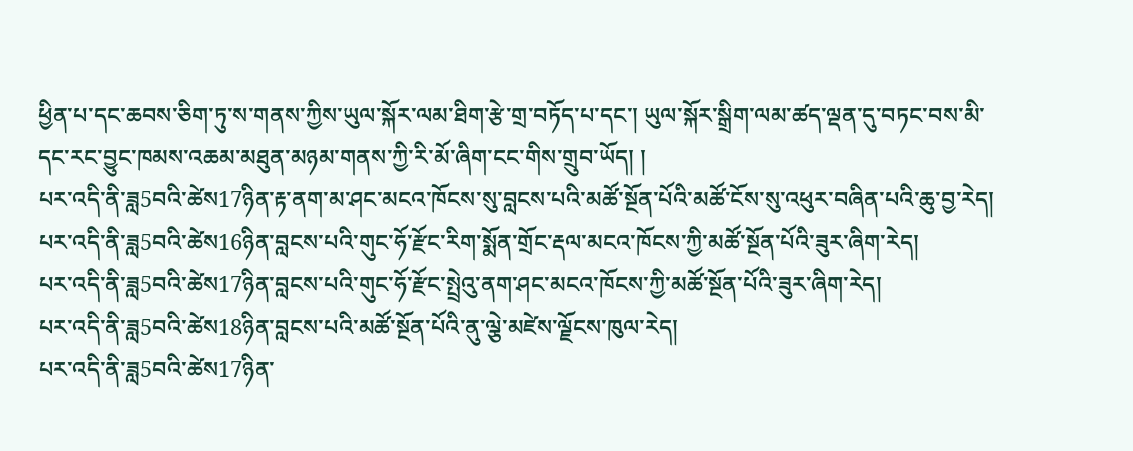ཕྱིན་པ་དང་ཆབས་ཅིག་ཏུ་ས་གནས་ཀྱིས་ཡུལ་སྐོར་ལམ་ཐིག་རྩེ་གྲ་བཏོད་པ་དང་། ཡུལ་སྐོར་སྒྲིག་ལམ་ཚད་ལྡན་དུ་བཏང་བས་མི་དང་རང་བྱུང་ཁམས་འཆམ་མཐུན་མཉམ་གནས་ཀྱི་རི་མོ་ཞིག་ངང་གིས་གྲུབ་ཡོད། །
པར་འདི་ནི་ཟླ5བའི་ཚེས17ཉིན་རྟ་ནག་མ་ཤང་མངའ་ཁོངས་སུ་བླངས་པའི་མཚོ་སྔོན་པོའི་མཚོ་ངོས་སུ་འཕུར་བཞིན་པའི་ཆུ་བྱ་རེད།
པར་འདི་ནི་ཟླ5བའི་ཚེས16ཉིན་བླངས་པའི་གུང་ཧོ་རྫོང་རིག་སྨོན་གྲོང་རྡལ་མངའ་ཁོངས་ཀྱི་མཚོ་སྔོན་པོའི་ཟུར་ཞིག་རེད།
པར་འདི་ནི་ཟླ5བའི་ཚེས17ཉིན་བླངས་པའི་གུང་ཧོ་རྫོང་སྤྲེའུ་ནག་ཤང་མངའ་ཁོངས་ཀྱི་མཚོ་སྔོན་པོའི་ཟུར་ཞིག་རེད།
པར་འདི་ནི་ཟླ5བའི་ཚེས18ཉིན་བླངས་པའི་མཚོ་སྔོན་པོའི་ནུ་ལྕེ་མཛེས་ལྗོངས་ཁུལ་རེད།
པར་འདི་ནི་ཟླ5བའི་ཚེས17ཉིན་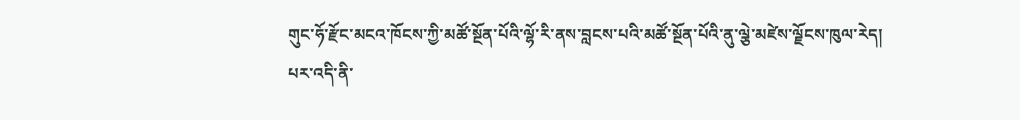གུང་ཧོ་རྫོང་མངའ་ཁོངས་ཀྱི་མཚོ་སྔོན་པོའི་ལྷོ་རི་ནས་བླངས་པའི་མཚོ་སྔོན་པོའི་ནུ་ལྕེ་མཛེས་ལྗོངས་ཁུལ་རེད།
པར་འདི་ནི་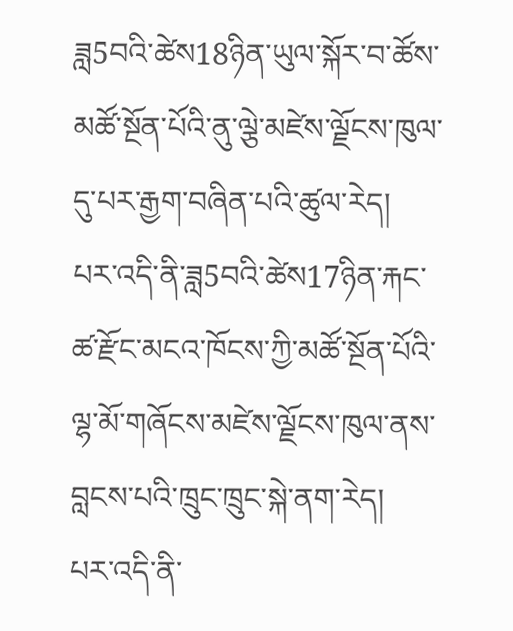ཟླ5བའི་ཚེས18ཉིན་ཡུལ་སྐོར་བ་ཚོས་མཚོ་སྔོན་པོའི་ནུ་ལྕེ་མཛེས་ལྗོངས་ཁུལ་དུ་པར་རྒྱག་བཞིན་པའི་ཚུལ་རེད།
པར་འདི་ནི་ཟླ5བའི་ཚེས17ཉིན་རྐང་ཚ་རྫོང་མངའ་ཁོངས་ཀྱི་མཚོ་སྔོན་པོའི་ལྷ་མོ་གཞོངས་མཛེས་ལྗོངས་ཁུལ་ནས་བླངས་པའི་ཁྲུང་ཁྲུང་སྐེ་ནག་རེད།
པར་འདི་ནི་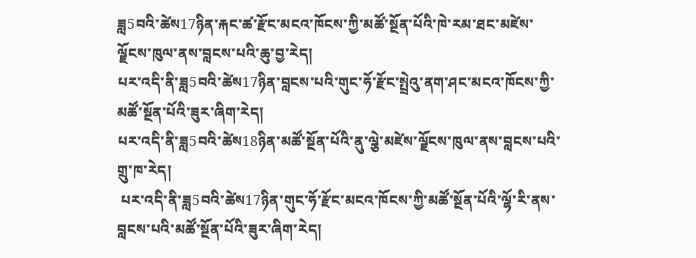ཟླ5བའི་ཚེས17ཉིན་རྐང་ཚ་རྫོང་མངའ་ཁོངས་ཀྱི་མཚོ་སྔོན་པོའི་ཁེ་རམ་ཐང་མཛེས་ལྗོངས་ཁུལ་ནས་བླངས་པའི་ཆུ་བྱ་རེད།
པར་འདི་ནི་ཟླ5བའི་ཚེས17ཉིན་བླངས་པའི་གུང་ཧོ་རྫོང་སྤྲེའུ་ནག་ཤང་མངའ་ཁོངས་ཀྱི་མཚོ་སྔོན་པོའི་ཟུར་ཞིག་རེད།
པར་འདི་ནི་ཟླ5བའི་ཚེས18ཉིན་མཚོ་སྔོན་པོའི་ནུ་ལྕེ་མཛེས་ལྗོངས་ཁུལ་ནས་བླངས་པའི་གྲུ་ཁ་རེད།
 པར་འདི་ནི་ཟླ5བའི་ཚེས17ཉིན་གུང་ཧོ་རྫོང་མངའ་ཁོངས་ཀྱི་མཚོ་སྔོན་པོའི་ལྷོ་རི་ནས་བླངས་པའི་མཚོ་སྔོན་པོའི་ཟུར་ཞིག་རེད།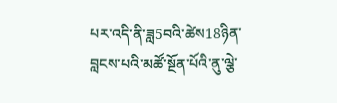པར་འདི་ནི་ཟླ5བའི་ཚེས18ཉིན་བླངས་པའི་མཚོ་སྔོན་པོའི་ནུ་ལྕེ་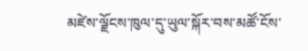མཛེས་ལྗོངས་ཁུལ་དུ་ཡུལ་སྐོར་བས་མཚོ་ངོས་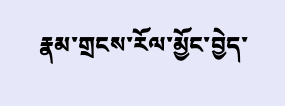རྣམ་གྲངས་རོལ་མྱོང་བྱེད་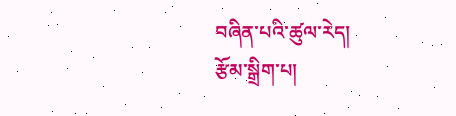བཞིན་པའི་ཚུལ་རེད།
རྩོམ་སྒྲིག་པ།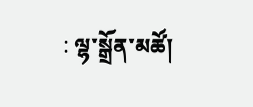: ལྷ་སྒྲོན་མཚོ།